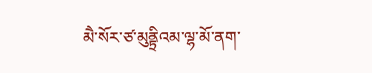མཻ་སོར་ཙ་མུནྟྲིའམ་ལྷ་མོ་ནག་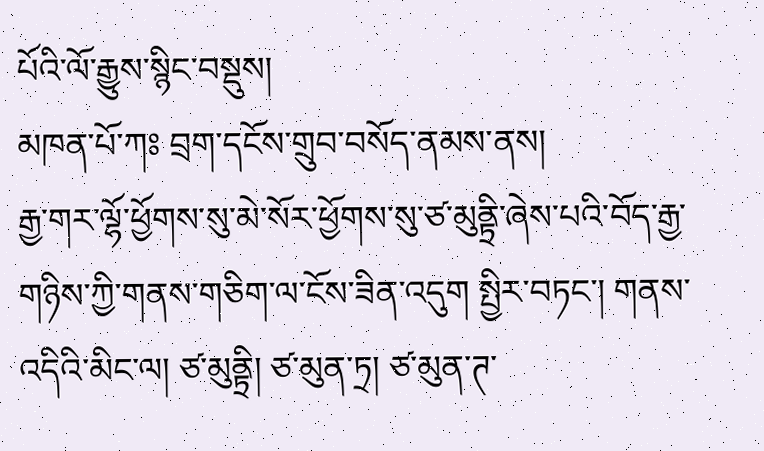པོའི་ལོ་རྒྱུས་སྙིང་བསྡུས།
མཁན་པོ་ཀཿ བྲག་དངོས་གྲུབ་བསོད་ནམས་ནས།
རྒྱ་གར་ལྷོ་ཕྱོགས་སུ་མེ་སོར་ཕྱོགས་སུ་ཙ་མུནྟྲི་ཞེས་པའི་བོད་རྒྱ་གཉིས་ཀྱི་གནས་གཅིག་ལ་ངོས་ཟིན་འདུག སྤྱིར་བཏང་། གནས་འདིའི་མིང་ལ། ཙ་མུནྟྲི། ཙ་མུན་ཏྲ། ཙ་མུན་ཊ་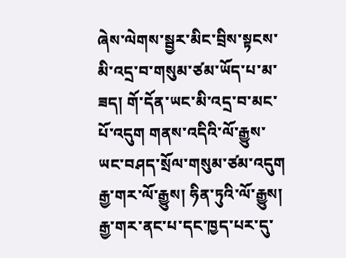ཞེས་ལེགས་སྦྱར་མིང་བྲིས་སྟངས་མི་འདྲ་བ་གསུམ་ཙམ་ཡོད་པ་མ་ཟད། གོ་དོན་ཡང་མི་འདྲ་བ་མང་པོ་འདུག གནས་འདིའི་ལོ་རྒྱུས་ཡང་བཤད་སྲོལ་གསུམ་ཙམ་འདུག རྒྱ་གར་ལོ་རྒྱུས། ཧིན་ཏུའི་ལོ་རྒྱུས། རྒྱ་གར་ནང་པ་དང་ཁྱད་པར་དུ་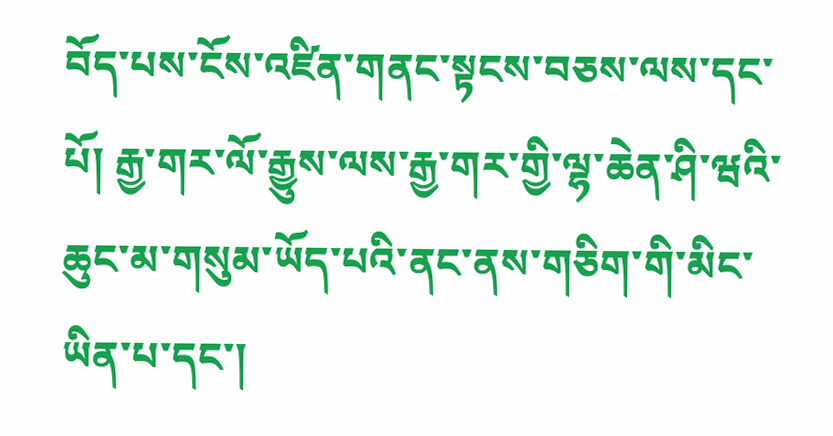བོད་པས་ངོས་འཛིན་གནང་སྟངས་བཅས་ལས་དང་པོ། རྒྱ་གར་ལོ་རྒྱུས་ལས་རྒྱ་གར་གྱི་ལྷ་ཆེན་ཤི་ཝའི་ཆུང་མ་གསུམ་ཡོད་པའི་ནང་ནས་གཅིག་གི་མིང་ཡིན་པ་དང་།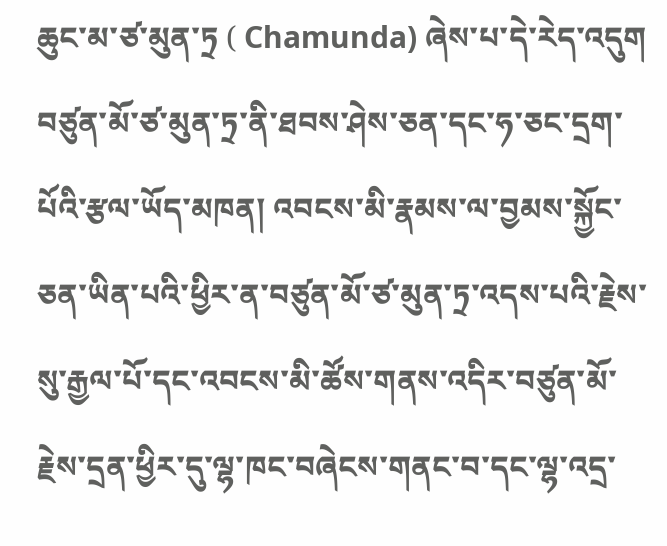ཆུང་མ་ཙ་མུན་ཏྲ ( Chamunda) ཞེས་པ་དེ་རེད་འདུག བཙུན་མོ་ཙ་མུན་ཏྲ་ནི་ཐབས་ཤེས་ཅན་དང་ཧ་ཅང་དྲག་པོའི་རྩལ་ཡོད་མཁན། འབངས་མི་རྣམས་ལ་བྱམས་སྐྱོང་ཅན་ཡིན་པའི་ཕྱིར་ན་བཙུན་མོ་ཙ་མུན་ཏྲ་འདས་པའི་རྗེས་སུ་རྒྱལ་པོ་དང་འབངས་མི་ཚོས་གནས་འདིར་བཙུན་མོ་རྗེས་དྲན་ཕྱིར་དུ་ལྷ་ཁང་བཞེངས་གནང་བ་དང་ལྷ་འདྲ་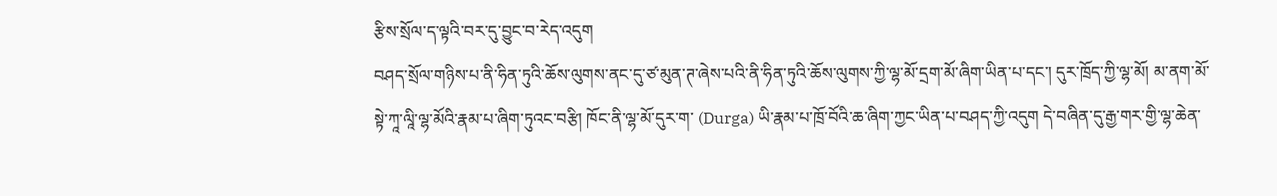རྩིས་སྲོལ་ད་ལྟའི་བར་དུ་བྱུང་བ་རེད་འདུག
བཤད་སྲོལ་གཉིས་པ་ནི་ཧིན་ཏུའི་ཆོས་ལུགས་ནང་དུ་ཙ་མུན་ཊ་ཞེས་པའི་ནི་ཧིན་ཏུའི་ཆོས་ལུགས་ཀྱི་ལྷ་མོ་དྲག་མོ་ཞིག་ཡིན་པ་དང་། དུར་ཁྲོད་ཀྱི་ལྷ་མོ། མ་ནག་མོ་སྟེ་ཀཱ་ལཱི་ལྷ་མོའི་རྣམ་པ་ཞིག་ཏུའང་བརྩི། ཁོང་ནི་ལྷ་མོ་དུར་ག་ (Durga) ཡི་རྣམ་པ་ཁྲོ་བོའི་ཆ་ཞིག་ཀྱང་ཡིན་པ་བཤད་ཀྱི་འདུག དེ་བཞིན་དུ་རྒྱ་གར་གྱི་ལྷ་ཆེན་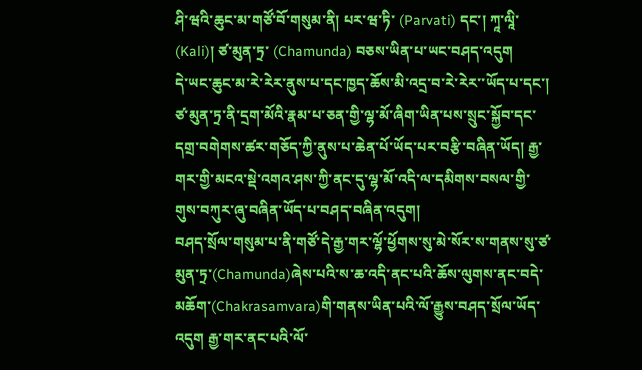ཤི་ཝའི་ཆུང་མ་གཙོ་བོ་གསུམ་ནི། པར་ཝ་ཏི་ (Parvati) དང་། ཀཱ་ལཱི་ (Kali)། ཙ་མུན་ཏྲ་ (Chamunda) བཅས་ཡིན་པ་ཡང་བཤད་འདུག
དེ་ཡང་ཆུང་མ་རེ་རེར་ནུས་པ་དང་ཁྱད་ཆོས་མི་འདྲ་བ་རེ་རེར་་ཡོད་པ་དང་། ཙ་མུན་ཏྲ་ནི་དྲག་མོའི་རྣམ་པ་ཅན་གྱི་ལྷ་མོ་ཞིག་ཡིན་པས་སྲུང་སྐྱོབ་དང་དགྲ་བགེགས་ཚར་གཅོད་ཀྱི་ནུས་པ་ཆེན་པོ་ཡོད་པར་བརྩི་བཞིན་ཡོད། རྒྱ་གར་གྱི་མངའ་སྡེ་འགའ་ཤས་ཀྱི་ནང་དུ་ལྷ་མོ་འདི་ལ་དམིགས་བསལ་གྱི་གུས་བཀུར་ཞུ་བཞིན་ཡོད་པ་བཤད་བཞིན་འདུག།
བཤད་སྲོལ་གསུམ་པ་ནི་གཙོ་དེ་རྒྱ་གར་ལྷོ་ཕྱོགས་སུ་མེ་སོར་ས་གནས་སུ་ཙ་མུན་ཏྲ་(Chamunda)ཞེས་པའི་ས་ཆ་འདི་ནང་པའི་ཆོས་ལུགས་ནང་བདེ་མཆོག་(Chakrasamvara)གི་གནས་ཡིན་པའི་ལོ་རྒྱུས་བཤད་སྲོལ་ཡོད་འདུག རྒྱ་གར་ནང་པའི་ལོ་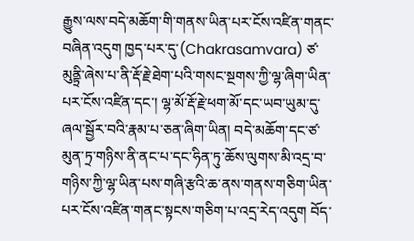རྒྱུས་ལས་བདེ་མཆོག་གི་གནས་ཡིན་པར་ངོས་འཛིན་གནང་བཞིན་འདུག ཁྱད་པར་དུ་(Chakrasamvara) ཙ་མུནྟྲི་ཞེས་པ་ནི་རྡོ་རྗེ་ཐེག་པའི་གསང་སྔགས་ཀྱི་ལྷ་ཞིག་ཡིན་པར་ངོས་འཛིན་དང་། ལྷ་མོ་རྡོ་རྗེ་ཕག་མོ་དང་ཡབ་ཡུམ་དུ་ཞལ་སྦྱོར་བའི་རྣམ་པ་ཅན་ཞིག་ཡིན། བདེ་མཆོག་དང་ཙ་མུན་ཏྲ་གཉིས་ནི་ནང་པ་དང་ཧིན་ཏུ་ཆོས་ལུགས་མི་འདྲ་བ་གཉིས་ཀྱི་ལྷ་ཡིན་པས་གཞི་རྩའི་ཆ་ནས་གནས་གཅིག་ཡིན་པར་ངོས་འཛིན་གནང་སྟངས་གཅིག་པ་འདྲ་རེད་འདུག བོད་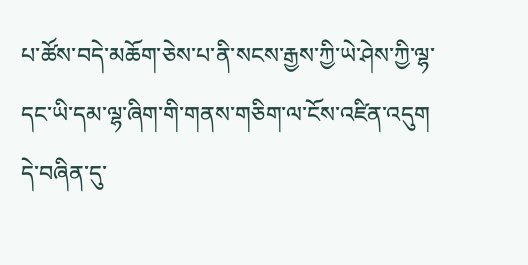པ་ཚོས་བདེ་མཆོག་ཅེས་པ་ནི་སངས་རྒྱས་ཀྱི་ཡེ་ཤེས་ཀྱི་ལྷ་དང་ཡི་དམ་ལྷ་ཞིག་གི་གནས་གཅིག་ལ་ངོས་འཛིན་འདུག
དེ་བཞིན་དུ་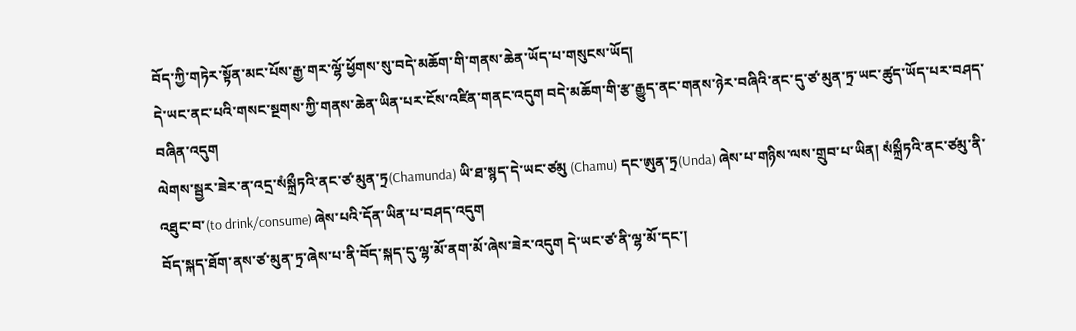བོད་ཀྱི་གཏེར་སྟོན་མང་པོས་རྒྱ་གར་ལྷོ་ཕྱོགས་སུ་བདེ་མཆོག་གི་གནས་ཆེན་ཡོད་པ་གསུངས་ཡོད།
དེ་ཡང་ནང་པའི་གསང་སྔགས་ཀྱི་གནས་ཆེན་ཡིན་པར་ངོས་འཛིན་གནང་འདུག བདེ་མཆོག་གི་རྩ་རྒྱུད་ནང་གནས་ཉེར་བཞིའི་ནང་དུ་ཙ་མུན་ཏྲ་ཡང་ཚུད་ཡོད་པར་བཤད་བཞིན་འདུག
ལེགས་སྦྱར་ཟེར་ན་འདྲ་སཾསྐྲྀཏའི་ནང་ཙ་མུན་ཏྲ(Chamunda) ཡི་ཐ་སྙད་དེ་ཡང་ཙམུ (Chamu) དང་ཨུན་ཏྲ(Unda) ཞེས་པ་གཉིས་ལས་གྲུབ་པ་ཡིན། སཾསྐྲྀཏའི་ནང་ཙམུ་ནི་འཐུང་བ་(to drink/consume) ཞེས་པའི་དོན་ཡིན་པ་བཤད་འདུག
བོད་སྐད་ཐོག་ནས་ཙ་མུན་ཏྲ་ཞེས་པ་ནི་བོད་སྐད་དུ་ལྷ་མོ་ནག་མོ་ཞེས་ཟེར་འདུག དེ་ཡང་ཙ་ནི་ལྷ་མོ་དང་།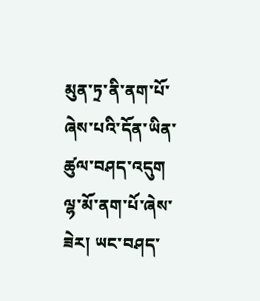མུན་ཏྲ་ནི་ནག་པོ་ཞེས་པའི་དོན་ཡིན་ཚུལ་བཤད་འདུག ལྷ་མོ་ནག་པོ་ཞེས་ཟེར། ཡང་བཤད་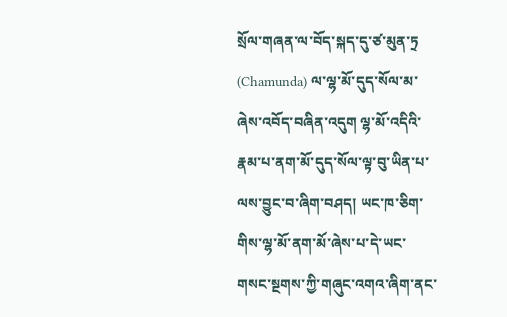སྲོལ་གཞན་ལ་བོད་སྐད་དུ་ཙ་མུན་ཏྲ (Chamunda) ལ་ལྷ་མོ་དུད་སོལ་མ་ཞེས་འབོད་བཞིན་འདུག ལྷ་མོ་འདིའི་རྣམ་པ་ནག་མོ་དུད་སོལ་ལྟ་བུ་ཡིན་པ་ལས་བྱུང་བ་ཞིག་བཤད། ཡང་ཁ་ཅིག་གིས་ལྷ་མོ་ནག་མོ་ཞེས་པ་དེ་ཡང་གསང་སྔགས་ཀྱི་གཞུང་འགའ་ཞིག་ནང་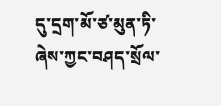དུ་དྲག་མོ་ཙ་མུན་ཏི་ཞེས་ཀྱང་བཤད་སྲོལ་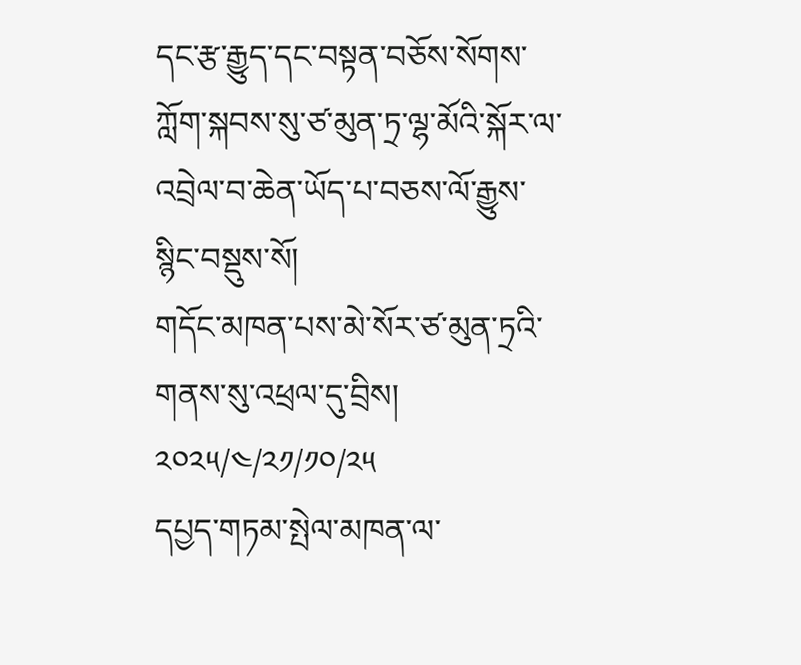དང་རྩ་རྒྱུད་དང་བསྟན་བཅོས་སོགས་ཀློག་སྐབས་སུ་ཙ་མུན་ཏྲ་ལྷ་མོའི་སྐོར་ལ་འབྲེལ་བ་ཆེན་ཡོད་པ་བཅས་ལོ་རྒྱུས་སྙིང་བསྡུས་སོ།
གདོང་མཁན་པས་མེ་སོར་ཙ་མུན་ཏྲའི་གནས་སུ་འཕྲལ་དུ་བྲིས།
༢༠༢༥/༤/༢༡/༡༠/༢༥
དཔྱད་གཏམ་སྤེལ་མཁན་ལ་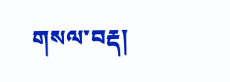གསལ་བརྡ།